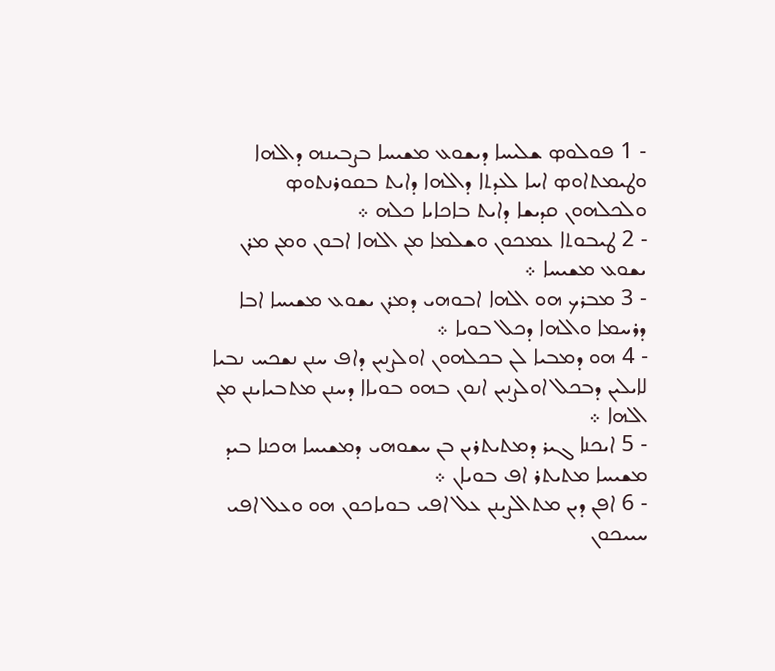- 1 ܦܘܠܘܤ ܫܠܝܚܐ ܕܝܫܘܥ ܡܫܝܚܐ ܒܨܒܝܢܗ ܕܐܠܗܐ ܘܛܝܡܬܐܘܤ ܐܚܐ ܠܥܕܬܐ ܕܐܠܗܐ ܕܐܝܬ ܒܩܘܪܢܬܘܤ ܘܠܟܠܗܘܢ ܩܕܝܫܐ ܕܐܝܬ ܒܐܟܐܝܐ ܟܠܗ ܀
- 2 ܛܝܒܘܬܐ ܥܡܟܘܢ ܘܫܠܡܐ ܡܢ ܐܠܗܐ ܐܒܘܢ ܘܡܢ ܡܪܢ ܝܫܘܥ ܡܫܝܚܐ ܀
- 3 ܡܒܪܟ ܗܘ ܐܠܗܐ ܐܒܘܗܝ ܕܡܪܢ ܝܫܘܥ ܡܫܝܚܐ ܐܒܐ ܕܪܚܡܐ ܘܐܠܗܐ ܕܟܠ ܒܘܝܐ ܀
- 4 ܗܘ ܕܡܒܝܐ ܠܢ ܒܟܠܗܘܢ ܐܘܠܨܢܝܢ ܕܐܦ ܚܢܢ ܢܫܟܚ ܢܒܝܐ ܠܐܝܠܝܢ ܕܒܟܠ ܐܘܠܨܢܝܢ ܐܢܘܢ ܒܗܘ ܒܘܝܐܐ ܕܚܢܢ ܡܬܒܝܐܝܢܢ ܡܢ ܐܠܗܐ ܀
- 5 ܐܝܟܢܐ ܓܝܪ ܕܡܬܝܬܪܝܢ ܒܢ ܚܫܘܗܝ ܕܡܫܝܚܐ ܗܟܢܐ ܒܝܕ ܡܫܝܚܐ ܡܬܝܬܪ ܐܦ ܒܘܝܐܢ ܀
- 6 ܐܦܢ ܕܝܢ ܡܬܐܠܨܝܢܢ ܥܠ ܐܦܝ ܒܘܝܐܟܘܢ ܗܘ ܘܥܠ ܐܦܝ ܚܝܝܟܘܢ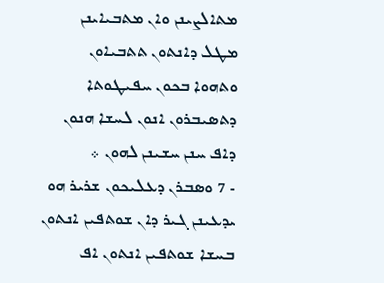ܡܬܐܠܨܝܢܢ ܘܐܢ ܡܬܒܝܐܝܢܢ ܡܛܠ ܕܐܢܬܘܢ ܬܬܒܝܐܘܢ ܘܬܗܘܐ ܒܟܘܢ ܚܦܝܛܘܬܐ ܕܬܤܝܒܪܘܢ ܐܢܘܢ ܠܚܫܐ ܗܢܘܢ ܕܐܦ ܚܢܢ ܚܫܝܢܢ ܠܗܘܢ ܀
- 7 ܘܤܒܪܢ ܕܥܠܝܟܘܢ ܫܪܝܪ ܗܘ ܝܕܥܝܢܢ ܓܝܪ ܕܐܢ ܫܘܬܦܝܢ ܐܢܬܘܢ ܒܚܫܐ ܫܘܬܦܝܢ ܐܢܬܘܢ ܐܦ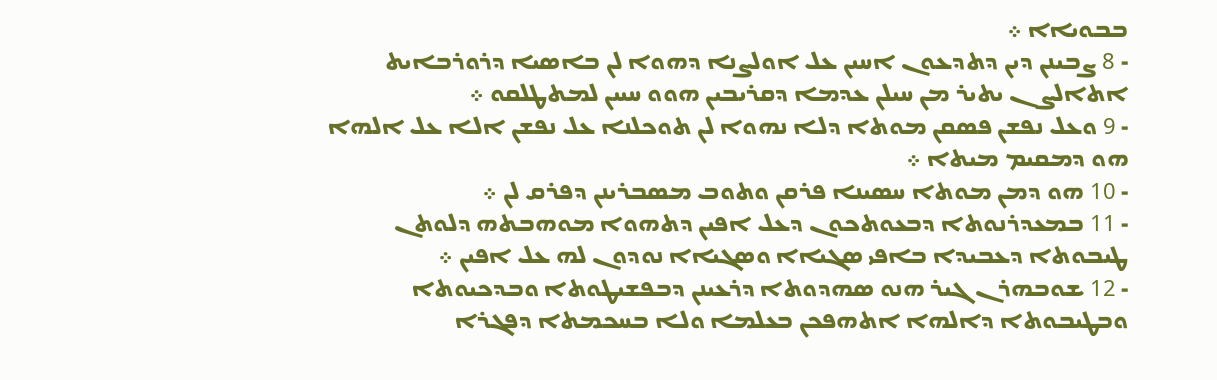ܒܒܘܝܐܐ ܀
- 8 ܨܒܝܢܢ ܕܝܢ ܕܬܕܥܘܢ ܐܚܝܢ ܥܠ ܐܘܠܨܢܐ ܕܗܘܐ ܠܢ ܒܐܤܝܐ ܕܪܘܪܒܐܝܬ ܐܬܐܠܨܢ ܝܬܝܪ ܡܢ ܚܝܠܢ ܥܕܡܐ ܕܩܪܝܒܝܢ ܗܘܘ ܚܝܝܢ ܠܡܬܛܠܩܘ ܀
- 9 ܘܥܠ ܢܦܫܢ ܦܤܩܢ ܡܘܬܐ ܕܠܐ ܢܗܘܐ ܠܢ ܬܘܟܠܢܐ ܥܠ ܢܦܫܢ ܐܠܐ ܥܠ ܐܠܗܐ ܗܘ ܕܡܩܝܡ ܡܝܬܐ ܀
- 10 ܗܘ ܕܡܢ ܡܘܬܐ ܚܤܝܢܐ ܦܪܩܢ ܘܬܘܒ ܡܤܒܪܝܢܢ ܕܦܪܩ ܠܢ ܀
- 11 ܒܡܥܕܪܢܘܬܐ ܕܒܥܘܬܟܘܢ ܕܥܠ ܐܦܝܢ ܕܬܗܘܐ ܡܘܗܒܬܗ ܕܠܘܬܢ ܛܝܒܘܬܐ ܕܥܒܝܕܐ ܒܐܦܝ ܤܓܝܐܐ ܘܤܓܝܐܐ ܢܘܕܘܢ ܠܗ ܥܠ ܐܦܝܢ ܀
- 12 ܫܘܒܗܪܢ ܓܝܪ ܗܢܘ ܤܗܕܘܬܐ ܕܪܥܝܢܢ ܕܒܦܫܝܛܘܬܐ ܘܒܕܟܝܘܬܐ ܘܒܛܝܒܘܬܐ ܕܐܠܗܐ ܐܬܗܦܟܢ ܒܥܠܡܐ ܘܠܐ ܒܚܟܡܬܐ ܕܦܓܪܐ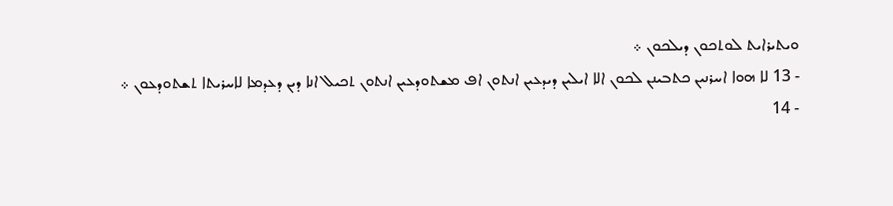ܘܝܬܝܪܐܝܬ ܠܘܬܟܘܢ ܕܝܠܟܘܢ ܀
- 13 ܠܐ ܗܘܐ ܐܚܪܢܝܢ ܟܬܒܝܢܢ ܠܟܘܢ ܐܠܐ ܐܝܠܝܢ ܕܝܕܥܝܢ ܐܢܬܘܢ ܐܦ ܡܫܬܘܕܥܝܢ ܐܢܬܘܢ ܬܟܝܠ ܐܢܐ ܕܝܢ ܕܥܕܡܐ ܠܐܚܪܝܬܐ ܬܫܬܘܕܥܘܢ ܀
- 14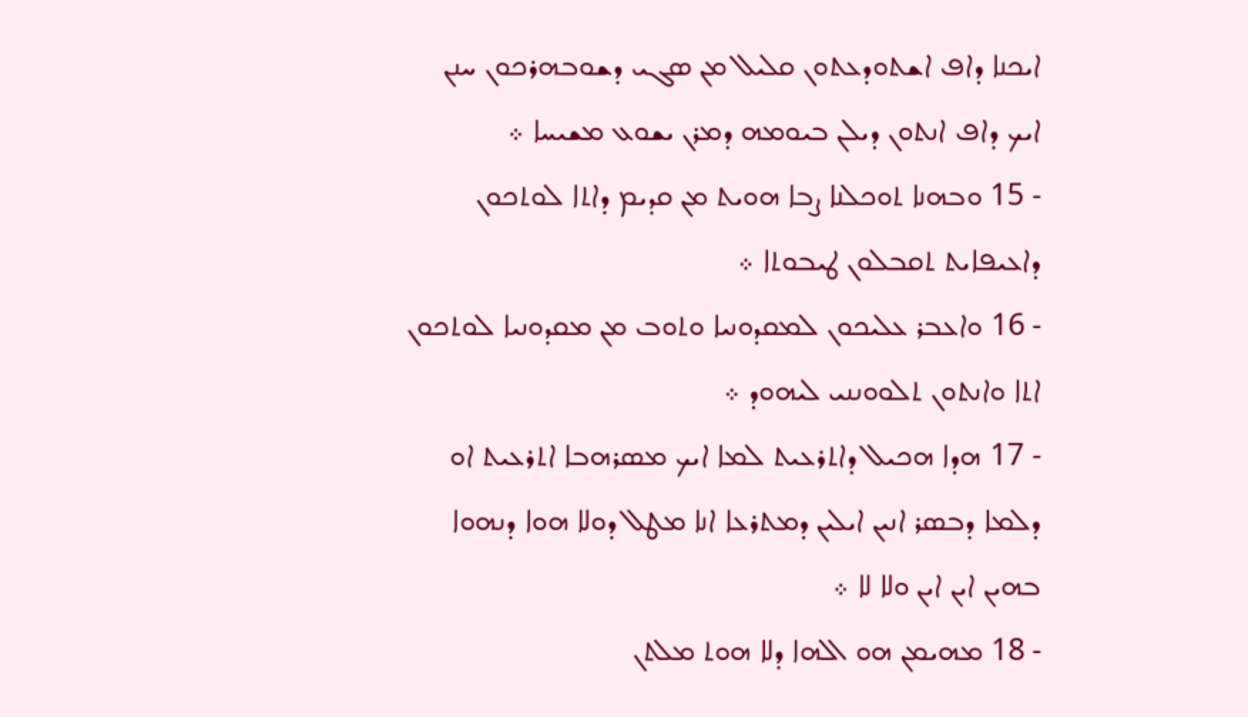ܐܝܟܢܐ ܕܐܦ ܐܫܬܘܕܥܬܘܢ ܩܠܝܠ ܡܢ ܤܓܝ ܕܫܘܒܗܪܟܘܢ ܚܢܢ ܐܝܟ ܕܐܦ ܐܢܬܘܢ ܕܝܠܢ ܒܝܘܡܗ ܕܡܪܢ ܝܫܘܥ ܡܫܝܚܐ ܀
- 15 ܘܒܗܢܐ ܬܘܟܠܢܐ ܨܒܐ ܗܘܝܬ ܡܢ ܩܕܝܡ ܕܐܬܐ ܠܘܬܟܘܢ ܕܐܥܝܦܐܝܬ ܬܩܒܠܘܢ ܛܝܒܘܬܐ ܀
- 16 ܘܐܥܒܪ ܥܠܝܟܘܢ ܠܡܩܕܘܢܝܐ ܘܬܘܒ ܡܢ ܡܩܕܘܢܝܐ ܠܘܬܟܘܢ ܐܬܐ ܘܐܢܬܘܢ ܬܠܘܘܢܢܝ ܠܝܗܘܕ ܀
- 17 ܗܕܐ ܗܟܝܠ ܕܐܬܪܥܝܬ ܠܡܐ ܐܝܟ ܡܤܪܗܒܐ ܐܬܪܥܝܬ ܐܘ ܕܠܡܐ ܕܒܤܪ ܐܢܝܢ ܐܝܠܝܢ ܕܡܬܪܥܐ ܐܢܐ ܡܛܠ ܕܘܠܐ ܗܘܐ ܕܢܗܘܐ ܒܗܝܢ ܐܝܢ ܐܝܢ ܘܠܐ ܠܐ ܀
- 18 ܡܗܝܡܢ ܗܘ ܐܠܗܐ ܕܠܐ ܗܘܬ ܡܠܬܢ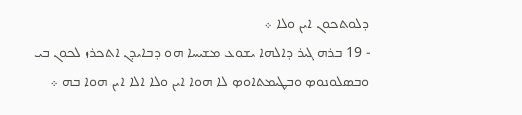ܕܠܘܬܟܘܢ ܐܝܢ ܘܠܐ ܀
- 19 ܒܪܗ ܓܝܪ ܕܐܠܗܐ ܝܫܘܥ ܡܫܝܚܐ ܗܘ ܕܒܐܝܕܢ ܐܬܟܪܙ ܠܟܘܢ ܒܝ ܘܒܤܠܘܢܘܤ ܘܒܛܝܡܬܐܘܤ ܠܐ ܗܘܐ ܐܝܢ ܘܠܐ ܐܠܐ ܐܝܢ ܗܘܐ ܒܗ ܀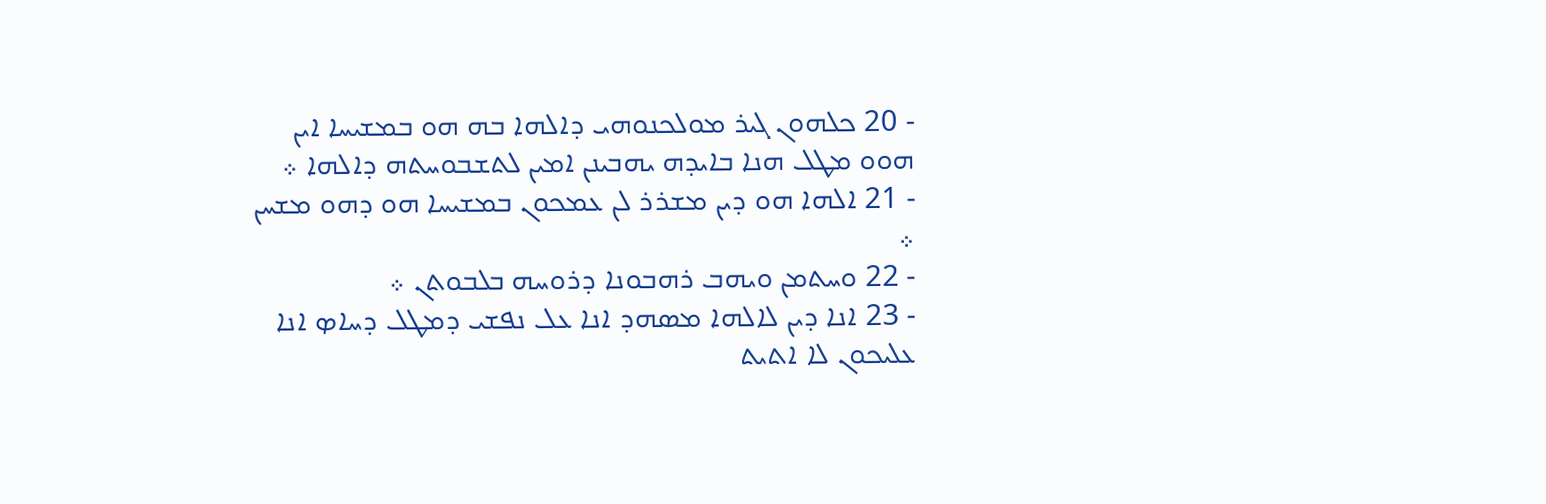- 20 ܟܠܗܘܢ ܓܝܪ ܡܘܠܟܢܘܗܝ ܕܐܠܗܐ ܒܗ ܗܘ ܒܡܫܝܚܐ ܐܝܢ ܗܘܘ ܡܛܠ ܗܢܐ ܒܐܝܕܗ ܝܗܒܝܢܢ ܐܡܝܢ ܠܬܫܒܘܚܬܗ ܕܐܠܗܐ ܀
- 21 ܐܠܗܐ ܗܘ ܕܝܢ ܡܫܪܪ ܠܢ ܥܡܟܘܢ ܒܡܫܝܚܐ ܗܘ ܕܗܘ ܡܫܚܢ ܀
- 22 ܘܚܬܡܢ ܘܝܗܒ ܪܗܒܘܢܐ ܕܪܘܚܗ ܒܠܒܘܬܢ ܀
- 23 ܐܢܐ ܕܝܢ ܠܐܠܗܐ ܡܤܗܕ ܐܢܐ ܥܠ ܢܦܫܝ ܕܡܛܠ ܕܚܐܤ ܐܢܐ ܥܠܝܟܘܢ ܠܐ ܐܬܝܬ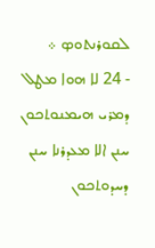ܠܩܘܪܢܬܘܤ ܀
- 24 ܠܐ ܗܘܐ ܡܛܠ ܕܡܪܝ ܗܝܡܢܘܬܟܘܢ ܚܢܢ ܐܠܐ ܡܥܕܪܢܐ ܚܢܢ ܕܚܕܘܬܟܘܢ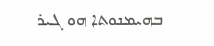ܒܗܝܡܢܘܬܐ ܗܘ ܓܝܪ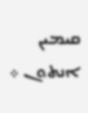ܩܝܡܝܢ ܐܢܬܘܢ ܀